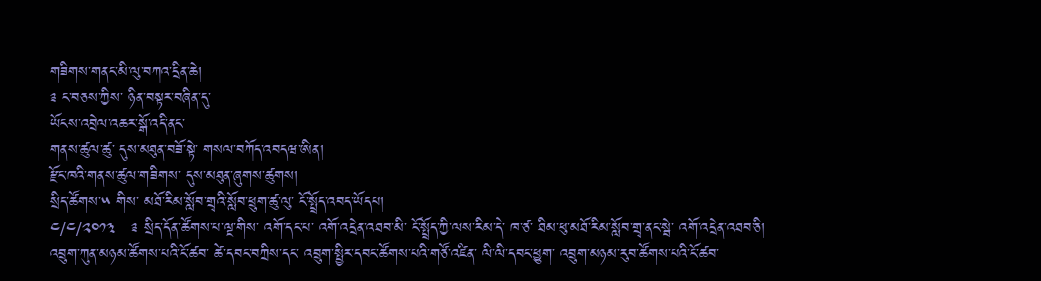གཟིགས་གནང་མི་ལུ་བཀའ་དྲིན་ཆེ།
༉ ང་བཅས་ཀྱིས་ ཉིན་བསྟར་བཞིན་དུ་
ཡོངས་འབྲེལ་འཆར་སྒོ་འདི་ནང་
གནས་ཚུལ་ཚུ་ དུས་མཐུན་བཟོ་སྟེ་ གསལ་བཀོད་འབདཝ་ཨིན།
རྫོང་ཁའི་གནས་ཚུལ་གཟིགས་ དུས་མཐུན་ཞུགས་ཚུགས།
སྲིད་ཚོགས་༥ གིས་ མཐོ་རིམ་སློབ་གྲྭའི་སློབ་ཕྲུག་ཚུ་ལུ་ ངོ་སྤྲོད་འབད་ཡོདཔ།
༤/༤/༢༠༡༣   ༉ སྲིད་དོན་ཚོགས་པ་ལྔ་གིས་ འགོ་དང་པ་ འགོ་འདྲེན་འཐབ་མི་ ངོ་སྤྲོད་ཀྱི་ལས་རིམ་དེ་ ཁ་ཙ་ ཐིམ་ཕུ་མཐོ་རིམ་སློབ་གྲྭ་ནང་སྦེ་ འགོ་འདྲེན་འཐབ་ཅི།
འབྲུག་ཀུན་མཉམ་ཚོགས་པའི་ངོ་ཚབ་ ཚེ་དབང་བཀྲིས་དང་ འབྲུག་སྤྱིར་དབང་ཚོགས་པའི་གཙོ་འཛིན་ ལི་ལི་དབང་ཕྱུག་ འབྲུག་མཉམ་རུབ་ཚོགས་པའི་ངོ་ཚབ་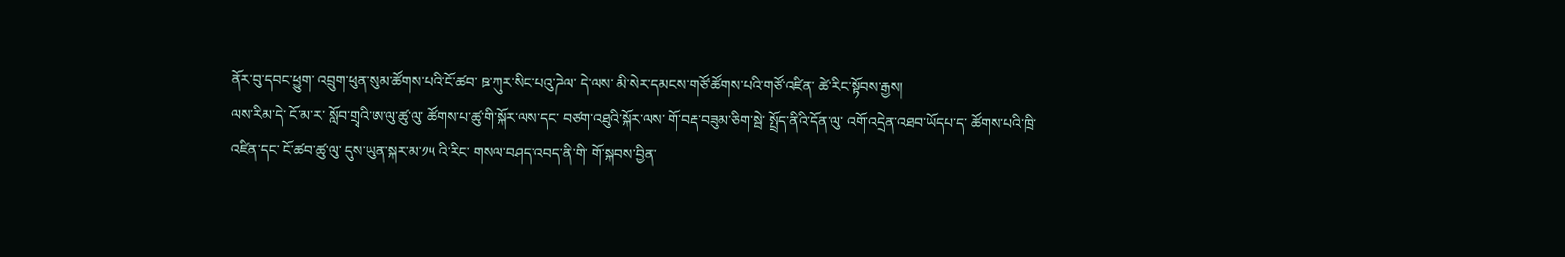ནོར་བུ་དབང་ཕྱུག་ འབྲུག་ཕུན་སུམ་ཚོགས་པའི་ངོ་ཚབ་ ཋ་ཀུར་སིང་པའུ་ཌེལ་ དེ་ལས་ མི་སེར་དམངས་གཙོ་ཚོགས་པའི་གཙོ་འཛིན་ ཚེ་རིང་སྟོབས་རྒྱས།
ལས་རིམ་དེ་ ངོ་མ་ར་ སློབ་གྲྭའི་ཨ་ལུ་ཚུ་ལུ་ ཚོགས་པ་ཚུ་གི་སྐོར་ལས་དང་ བཙག་འཐུའི་སྐོར་ལས་ གོ་བརྡ་བཟུམ་ཅིག་སྦེ་ སྤྲོད་ནིའི་དོན་ལུ་ འགོ་འདྲེན་འཐབ་ཡོདཔ་ད་ ཚོགས་པའི་ཁྲི་འཛིན་དང་ ངོ་ཚབ་ཚུ་ལུ་ དུས་ཡུན་སྐར་མ་༡༥ འི་རིང་ གསལ་བཤད་འབད་ནི་གི་ གོ་སྐབས་བྱིན་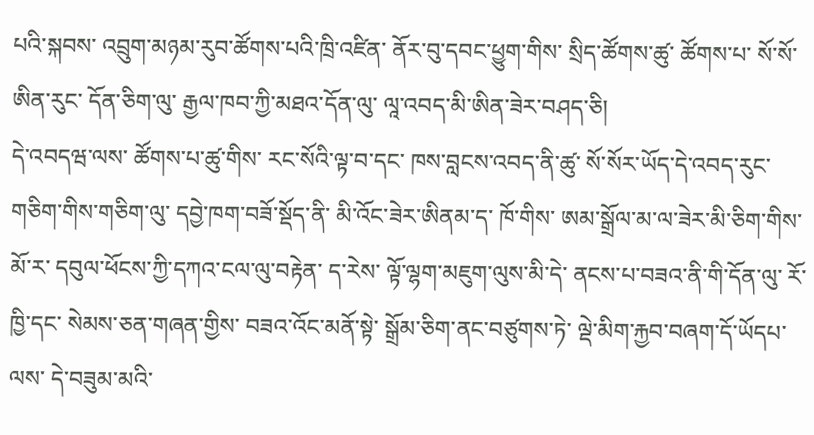པའི་སྐབས་ འབྲུག་མཉམ་རུབ་ཚོགས་པའི་ཁྲི་འཛིན་ ནོར་བུ་དབང་ཕྱུག་གིས་ སྲིད་ཚོགས་ཚུ་ ཚོགས་པ་ སོ་སོ་ཨིན་རུང་ དོན་ཅིག་ལུ་ རྒྱལ་ཁབ་ཀྱི་མཐའ་དོན་ལུ་ ལཱ་འབད་མི་ཨིན་ཟེར་བཤད་ཅི།
དེ་འབདཝ་ལས་ ཚོགས་པ་ཚུ་གིས་ རང་སོའི་ལྟ་བ་དང་ ཁས་བླངས་འབད་ནི་ཚུ་ སོ་སོར་ཡོད་དེ་འབད་རུང་ གཅིག་གིས་གཅིག་ལུ་ དབྱེ་ཁག་བཟོ་སྡོད་ནི་ མི་འོང་ཟེར་ཨིནམ་ད་ ཁོ་གིས་ ཨམ་སྒྲོལ་མ་ལ་ཟེར་མི་ཅིག་གིས་ མོ་ར་ དབུལ་ཕོངས་ཀྱི་དཀའ་ངལ་ལུ་བརྟེན་ ད་རེས་ ལྟོ་ལྷག་མཇུག་ལུས་མི་དེ་ ནངས་པ་བཟའ་ནི་གི་དོན་ལུ་ རོ་ཁྱི་དང་ སེམས་ཅན་གཞན་གྱིས་ བཟའ་འོང་མནོ་སྟེ་ སྒྲོམ་ཅིག་ནང་བཙུགས་ཏེ་ ལྡེ་མིག་རྐྱབ་བཞག་དོ་ཡོདཔ་ལས་ དེ་བཟུམ་མའི་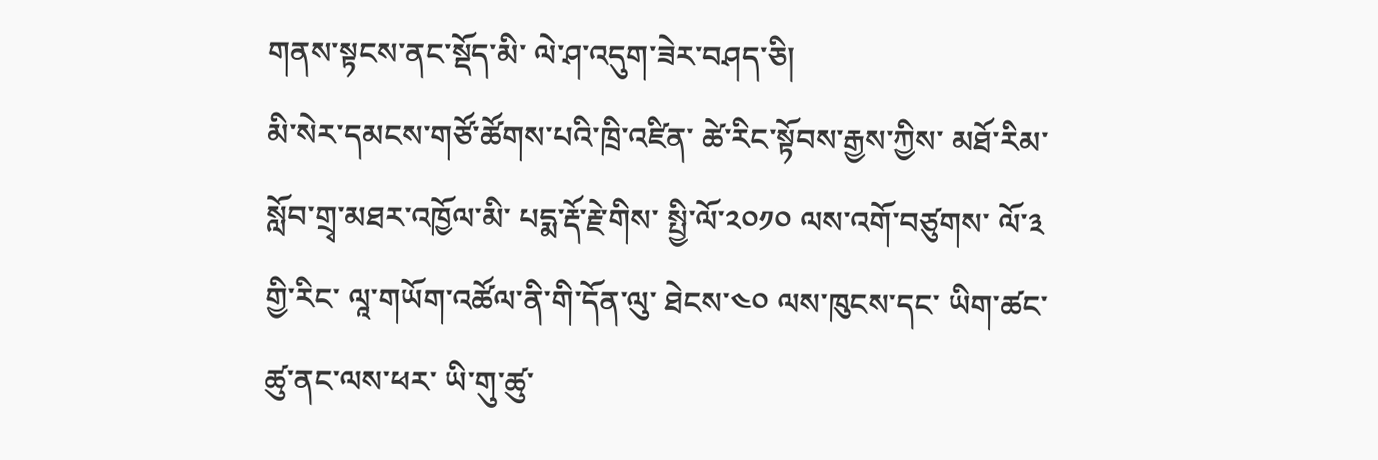གནས་སྟངས་ནང་སྡོད་མི་ ལེ་ཤ་འདུག་ཟེར་བཤད་ཅི།
མི་སེར་དམངས་གཙོ་ཚོགས་པའི་ཁྲི་འཛིན་ ཚེ་རིང་སྟོབས་རྒྱས་ཀྱིས་ མཐོ་རིམ་སློབ་གྲྭ་མཐར་འཁྱོལ་མི་ པདྨ་རྡོ་རྗེ་གིས་ སྤྱི་ལོ་༢༠༡༠ ལས་འགོ་བཙུགས་ ལོ་༣ གྱི་རིང་ ལཱ་གཡོག་འཚོལ་ནི་གི་དོན་ལུ་ ཐེངས་༤༠ ལས་ཁུངས་དང་ ཡིག་ཚང་ཚུ་ནང་ལས་ཕར་ ཡི་གུ་ཚུ་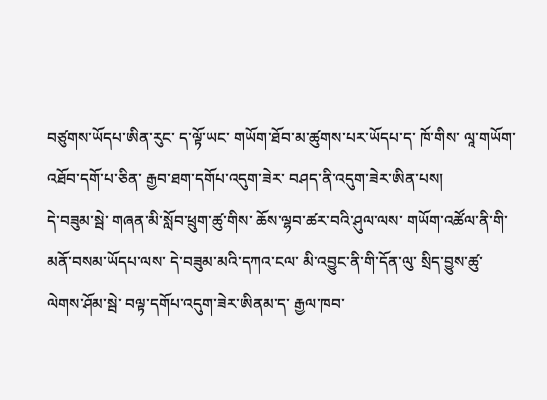བཙུགས་ཡོདཔ་ཨིན་རུང་ ད་ལྟོ་ཡང་ གཡོག་ཐོབ་མ་ཚུགས་པར་ཡོདཔ་ད་ ཁོ་གིས་ ལཱ་གཡོག་འཐོབ་དགོ་པ་ཅིན་ རྒྱབ་ཐག་དགོཔ་འདུག་ཟེར་ བཤད་ནི་འདུག་ཟེར་ཨིན་པས།
དེ་བཟུམ་སྦེ་ གཞན་མི་སློབ་ཕྲུག་ཚུ་གིས་ ཆོས་ལྷབ་ཚར་བའི་ཤུལ་ལས་ གཡོག་འཚོལ་ནི་གི་ མནོ་བསམ་ཡོདཔ་ལས་ དེ་བཟུམ་མའི་དཀའ་ངལ་ མི་འབྱུང་ནི་གི་དོན་ལུ་ སྲིད་བྱུས་ཚུ་ ལེགས་ཤོམ་སྦེ་ བལྟ་དགོཔ་འདུག་ཟེར་ཨིནམ་ད་ རྒྱལ་ཁབ་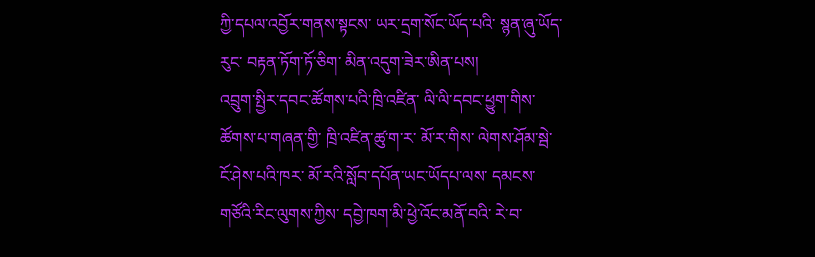ཀྱི་དཔལ་འབྱོར་གནས་སྟངས་ ཡར་དྲག་སོང་ཡོད་པའི་ སྙན་ཞུ་ཡོད་རུང་ བརྟན་ཏོག་ཏོ་ཅིག་ མིན་འདུག་ཟེར་ཨིན་པས།
འབྲུག་སྤྱིར་དབང་ཚོགས་པའི་ཁྲི་འཛིན་ ལི་ལི་དབང་ཕྱུག་གིས་ ཚོགས་པ་གཞན་གྱི་ ཁྲི་འཛིན་ཚུ་ག་ར་ མོ་ར་གིས་ ལེགས་ཤོམ་སྦེ་ ངོ་ཤེས་པའི་ཁར་ མོ་རའི་སློབ་དཔོན་ཡང་ཡོདཔ་ལས་ དམངས་གཙོའི་རིང་ལུགས་ཀྱིས་ དབྱེ་ཁག་མི་ཕྱེ་འོང་མནོ་བའི་ རེ་བ་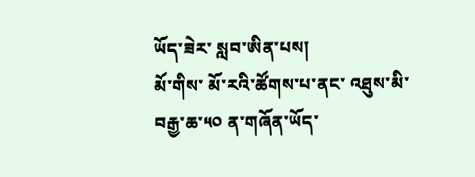ཡོད་ཟེར་ སླབ་ཨིན་པས།
མོ་གིས་ མོ་རའི་ཚོགས་པ་ནང་ འཐུས་མི་བརྒྱ་ཆ་༥༠ ན་གཞོན་ཡོད་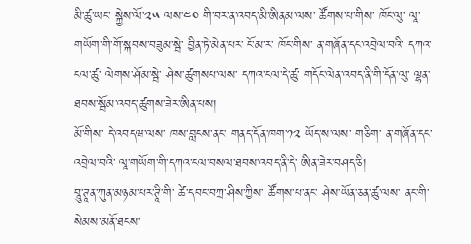མི་ཚུ་ཡང་ སྐྱེས་ལོ་༢༥ ལས་༤༠ གི་བར་ན་འབད་མི་ཨིནམ་ལས་ ཚོགས་པ་གིས་ ཁོང་ལུ་ ལཱ་གཡོག་གི་གོ་སྐབས་བཟུམ་སྦེ་ བྱིན་ཏེ་མེན་པར་ ངོ་མ་ར་ ཁོང་གིས་ ན་གཞོན་དང་འབྲེལ་བའི་ དཀའ་ངལ་ཚུ་ ལེགས་ཤོམ་སྦེ་ ཤེས་ཚུགསཔ་ལས་ དཀའ་ངལ་དེ་ཚུ་ གདོང་ལེན་འབད་ནི་གི་དོན་ལུ་ ལྷན་ཐབས་སྦོམ་འབད་ཚུགས་ཟེར་ཨིན་པས།
མོ་གིས་ དེ་འབདཝ་ལས་ ཁས་བླངས་ནང་ གནད་དོན་ཁག་༡༢ ཡོད་ས་ལས་ གཅིག་ ན་གཞོན་དང་འབྲེལ་བའི་ ལཱ་གཡོག་གི་དཀའ་ངལ་བསལ་ཐབས་འབད་ནི་དེ་ ཨིན་ཟེར་བཤད་ཅི།
བཱུ་ཊཱན་ཀུན་མཉམ་པར་ཊཱི་གི་ ཚེ་དབང་བཀྲ་ཤིས་ཀྱིས་ ཚོགས་པ་ནང་ ཤེས་ཡོན་ཅན་ཚུ་ལས་ ནང་གི་སེམས་མནོ་ཐངས་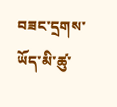བཟང་དྲགས་ཡོད་མི་ཚུ་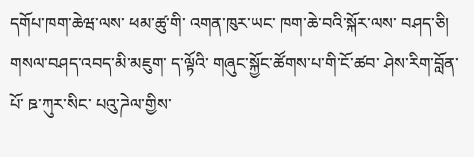དགོཔ་ཁག་ཆེཝ་ལས་ ཕམ་ཚུ་གི་ འགན་ཁུར་ཡང་ ཁག་ཆེ་བའི་སྐོར་ལས་ བཤད་ཅི།
གསལ་བཤད་འབད་མི་མཇུག་ ད་ལྟོའི་ གཞུང་སྐྱོང་ཚོགས་པ་གི་ངོ་ཚབ་ ཤེས་རིག་བློན་པོ་ ཋ་ཀུར་སིང་ པའུ་ཌེལ་གྱིས་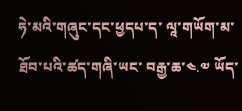ཧེ་མའི་གཞུང་དང་ཕྱདཔ་ད་ ལཱ་གཡོག་མ་ཐོབ་པའི་ཚད་གཞི་ཡང་ བརྒྱ་ཆ་༤.༧ ཡོད་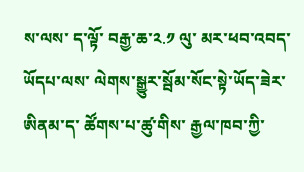ས་ལས་ ད་ལྟོ་ བརྒྱ་ཆ་༢.༡ ལུ་ མར་ཕབ་འབད་ཡོདཔ་ལས་ ལེགས་སྒྱུར་སྦོམ་སོང་སྟེ་ཡོད་ཟེར་ཨིནམ་ད་ ཚོགས་པ་ཚུ་གིས་ རྒྱལ་ཁབ་ཀྱི་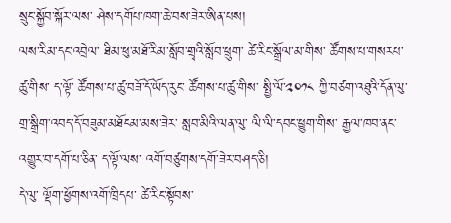སྲུང་སྐྱོབ་སྐོར་ལས་ ཤེས་དགོཔ་ཁག་ཆེ་བས་ཟེར་ཨིན་པས།
ལས་རིམ་དང་འབྲེལ་ ཐིམ་ཕུ་མཐོ་རིམ་སློབ་གྲྭའི་སློབ་ཕྲུག་ ཚེ་རིང་སྒྲོལ་མ་གིས་ ཚོགས་པ་གསརཔ་ཚུ་གིས་ ད་ལྟོ་ ཚོགས་པ་ཚུ་བཟོ་དོ་ཡོད་རུང་ ཚོགས་པ་ཚུ་གིས་ སྤྱི་ལོ་༢༠༡༨ ཀྱི་བཙག་འཐུའི་དོན་ལུ་ གྲ་སྒྲིག་འབད་དོ་བཟུམ་མཐོངམ་མས་ཟེར་ སླབ་མིའི་ལན་ལུ་ ལི་ལི་དབང་ཕྱུག་གིས་ རྒྱལ་ཁབ་ནང་ འགྱུར་བ་དགོ་པ་ཅིན་ ད་ལྟོ་ལས་ འགོ་བཙུགས་དགོ་ཟེར་བཤད་ཅི།
དེ་ལུ་ ལྡོག་ཕྱོགས་འགོ་ཁྲིདཔ་ ཚེ་རིང་སྟོབས་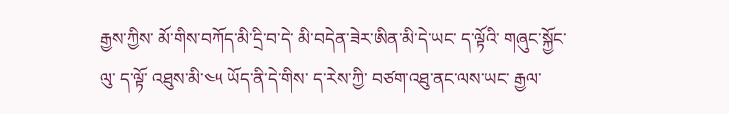རྒྱས་ཀྱིས་ མོ་གིས་བཀོད་མི་དྲི་བ་དེ་ མི་བདེན་ཟེར་ཨིན་མི་དེ་ཡང་ ད་ལྟོའི་ གཞུང་སྐྱོང་ལུ་ ད་ལྟོ་ འཐུས་མི་༤༥ ཡོད་ནི་དེ་གིས་ ད་རེས་ཀྱི་ བཙག་འཐུ་ནང་ལས་ཡང་ རྒྱལ་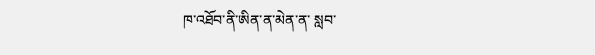ཁ་འཐོབ་ནི་ཨིན་ན་མེན་ན་ སླབ་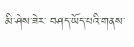མི་ཤེས་ཟེར་ བཤད་ཡོད་པའི་གནས་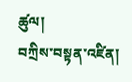ཚུལ།
བཀྲིས་བསྟན་འཛིན།